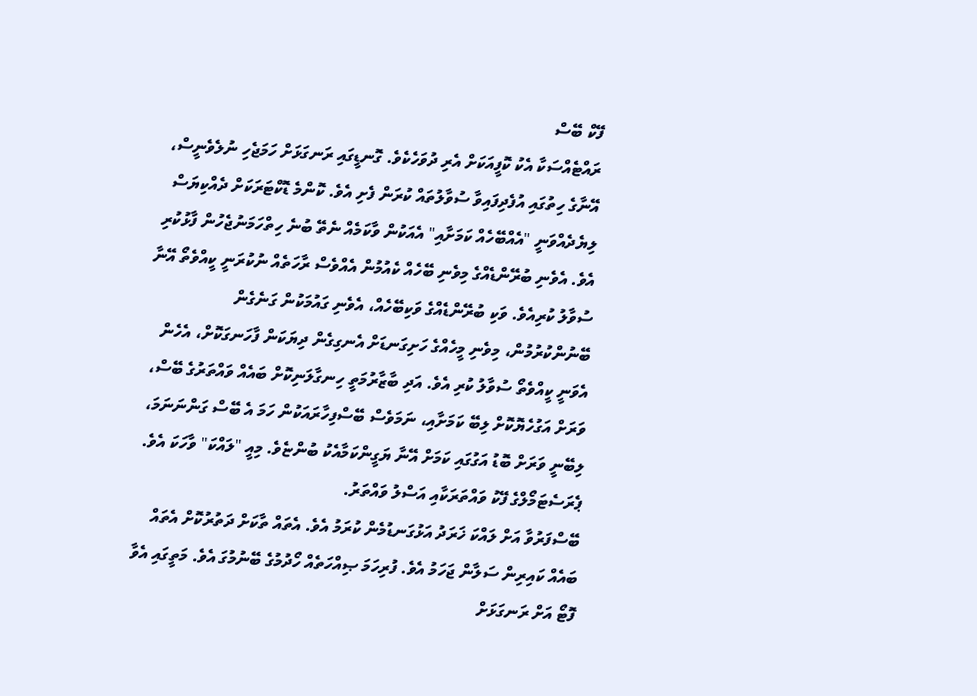ފޭކް ބޭސް
ރައްޓެއްސަކާ އެކު ކޮފީއަކަށް އެރި ދުވަހެކެވެ. ގޮނޑީގައި ރަނގަޅަށް ހަމަޖެހި ނުލެވެނީސް، އޭނާގެ ހިތުގައި އުފެދިފައިވާ ސުވާލުތައް ކުރަން ފެށި އެވެ. ކޮންމެ ޑޮކްޓަރަކަށް ދެއްކިޔަސް ލިޔެދެއްވަނީ "އެއްބޭހެއް ކަމަށާއި" އެއަކުން ވާކަމެއް ނެތޭ ބުނެ ހިތްހަމަނުޖެހުން ފާޅުކުރި އެވެ. އެވެނި ބުރޭންޑެއްގެ މިވެނި ބޭހެއް ކެއުމުން އެއްވެސް ރާހަތެއް ނުކުރަނީ ކީއްވެތޯ އޭނާ ސުވާލު ކުރިއެވެ. ވަކި ބުރޭންޑެއްގެ ވަކިބޭހެއް، އެވެނި ގައުމަކުން ގަނެގެން ބޭނުންކުރުމުން، މިވެނި މީހެއްގެ ހަށިގަނޑަށް އެނގިގެން ދިޔަކަން ފާހަނގަކޮށް، އެހެން އެވަނީ ކީއްވެތޯ ސުވާލު ކުރި އެވެ. އަދި ބާޒާރުމަތީ ހިނގާލަނިކޮށް ބައެއް ވައްތަރުގެ ބޭސް، ވަރަށް އަގުހެޔޮކޮށް ލިބޭ ކަމަށާއި، ނަމަވެސް ބޭސްފިހާރައަކުން ހަމަ އެ ބޭސް ގަންނަނަމަ، ލިބޭނީ ވަރަށް ބޮޑު އަގުގައި ކަމަށް އޭނާ ޔަގީންކަމާއެކު ބުންޏެވެ. މިއީ "ލައްކަ" ވާހަކަ އެވެ.
ޕެރަސެޓަމޯލްގެ ފޭކު ވައްތަރަކާއި އަސްލު ވައްތަރު.
ބޭސްފަރުވާ އަށް ލައްކަ ޚަރަދު އަޅުގަނޑުމެން ކުރަމު އެވެ. އެތައް ތާކަށް ދަތުރުކޮށް އެތައް ބައެއް ކައިރިން ސަލާން ޖަހަމު އެވެ. ފުރިހަމަ ޞިއްހަތެއް ހޯދުމުގެ ބޭނުމުގަ އެވެ. މަތީގައި އެވާ ފޮޓޯ އަށް ރަނގަޅަށް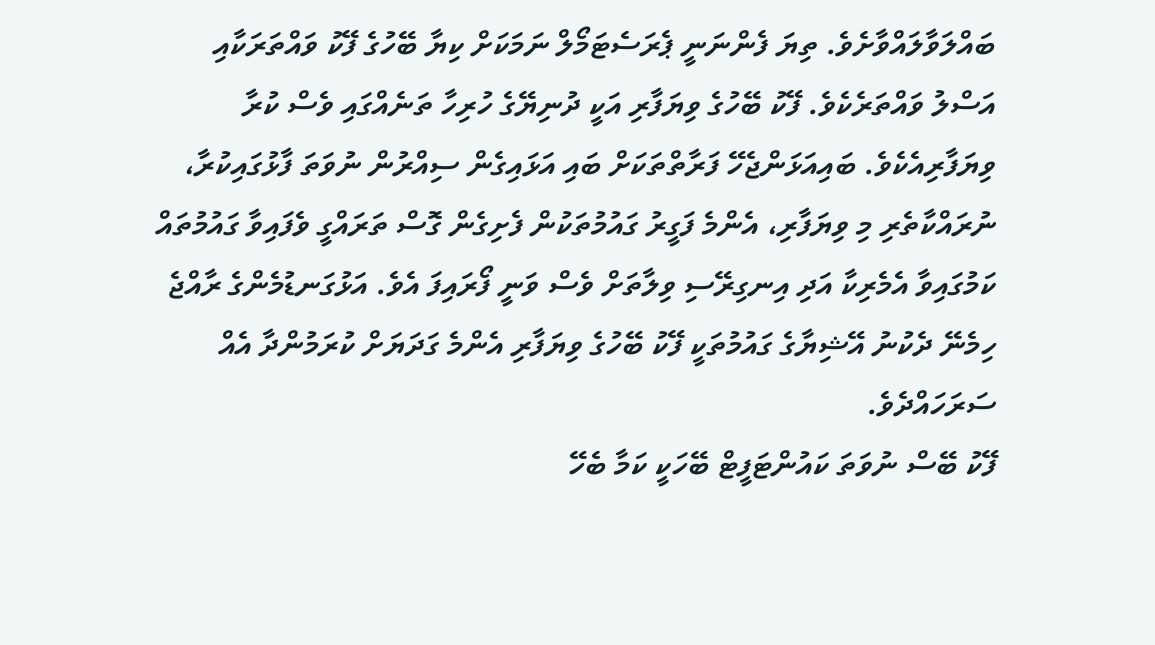ބައްލަވާލައްވާށެވެ. ތިޔަ ފެންނަނީ ޕެރަސެޓަމޯލް ނަމަކަށް ކިޔާ ބޭހުގެ ފޭކު ވައްތަރަކާއި އަސްލު ވައްތަރެކެވެ. ފޭކު ބޭހުގެ ވިޔަފާރި އަކީ ދުނިޔޭގެ ހުރިހާ ތަނެއްގައި ވެސް ކުރާ ވިޔަފާރިއެކެވެ. ބައިއަޅަންޖެހޭ ފަރާތްތަކަށް ބައި އަޅައިގެން ސިއްރުން ނުވަތަ ފާޅުގައިކުރާ، ނުރައްކާތެރި މި ވިޔަފާރި، އެންމެ ފަގީރު ގައުމުތަކުން ފެށިގެން ގޮސް ތަރައްގީ ވެފައިވާ ގައުމުތައް ކަމުގައިވާ އެމެރިކާ އަދި އިނގިރޭސި ވިލާތަށް ވެސް ވަނީ ފޯރައިފަ އެވެ. އަޅުގަނޑުމެންގެ ރާއްޖެ ހިމެނޭ ދެކުނު އޭޝިޔާގެ ގައުމުތަކީ ފޭކު ބޭހުގެ ވިޔަފާރި އެންމެ ގަދަޔަށް ކުރަމުންދާ އެއް ސަރަހައްދެވެ.
ފޭކު ބޭސް ނުވަތަ ކައުންޓަފީޓް ބޭހަކީ ކަމާ ބެހޭ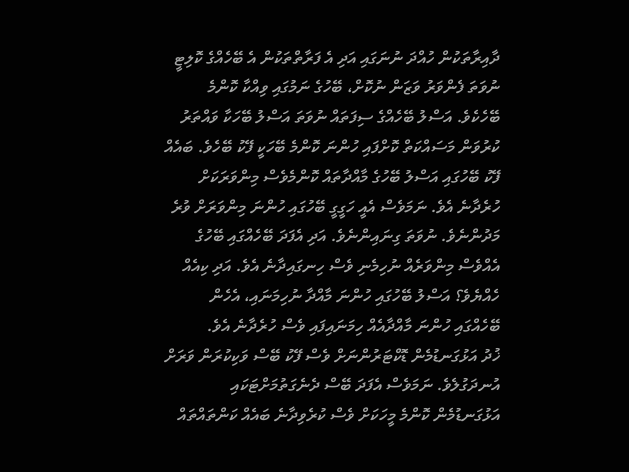ދާއިރާތަކުން ހުއްދަ ނުނަގައި އަދި އެ ފަރާތްތަކުން އެ ބޭހެއްގެ ކޮލިޓީ ނުވަތަ ފެންވަރު ވަޒަން ނުކޮށް، ބޭހުގެ ނަމުގައި ވިއްކާ ކޮންމެ ބޭހެކެވެ. އަސްލު ބޭހެއްގެ ސިފަތައް ނުވަތަ އަސްލު ބޭހަކާ ވައްތަރު ކުރުވަން މަސައްކަތް ކޮށްފައި ހުންނަ ކޮންމެ ބޭހަކީ ފޭކު ބޭހެވެ. ބައެއް ފޭކު ބޭހުގައި އަސްލު ބޭހުގެ މާއްދާތައް ކޮންމެވެސް މިންވަރަކަށް ހުރެދާނެ އެވެ. ނަމަވެސް އެއީ ހަގީގީ ބޭހުގައި ހުންނަ މިންވަރަށް ވުރެ މަދުންނެވެ. ނުވަތަ ގިނައިންނެވެ. އަދި އެފަދަ ބޭހެއްގައި ބޭހުގެ އެއްވެސް މިންވަރެއް ނުހިމެނި ވެސް ހިނގައިދާނެ އެވެ. އަދި ކިއެއް ހެއްޔެވެ؟ އަސްލު ބޭހުގައި ހުންނަ މާއްދާ ނުހިމަނައި، އެހެން ބޭހެއްގައި ހުންނަ މާއްދާއެއް ހިމަނައިފައި ވެސް ހުރެދާނެ އެވެ.
ޚުދު އަޅުގަނޑުމެން ޑޮކްޓަރުންނަށް ވެސް ފޭކު ބޭސް ވަކިކުރަން ވަރަށް އުނދަގުލެވެ. ނަމަވެސް އެފަދަ ބޭސް ދެނެގަތުމަށްޓަކައި އަޅުގަނޑުމެން ކޮންމެ މީހަކަށް ވެސް ކުރެވިދާނެ ބައެއް ކަންތައްތައް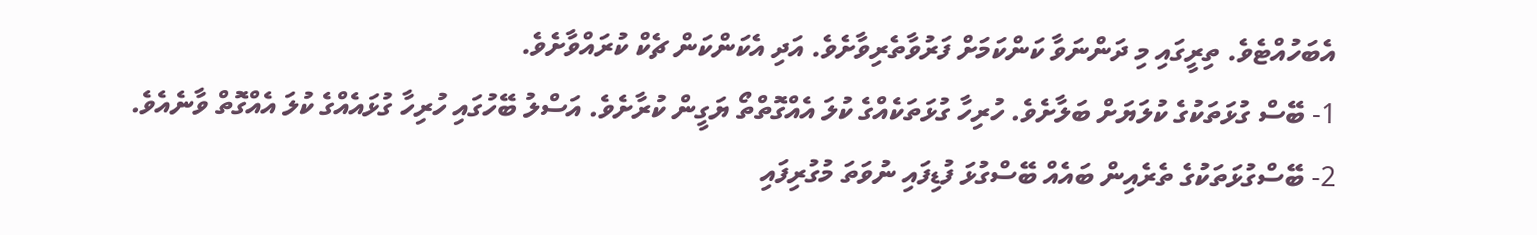އެބަހުއްޓެވެ. ތިރީގައި މި ދަންނަވާ ކަންކަމަށް ފަރުވާތެރިވާށެވެ. އަދި އެކަންކަން ޗެކް ކުރައްވާށެވެ.
1- ބޭސް ގުޅަތަކުގެ ކުލަޔަށް ބަލާށެވެ. ހުރިހާ ގުޅަތަކެއްގެ ކުލަ އެއްގޮތްތޯ ޔަގީން ކުރާށެވެ. އަސްލު ބޭހުގައި ހުރިހާ ގުޅައެއްގެ ކުލަ އެއްގޮތް ވާނެއެވެ.
2- ބޭސްގުޅަތަކުގެ ތެރެއިން ބައެއް ބޭސްގުޅަ ފުޑިފައި ނުވަތަ މުގުރިފައި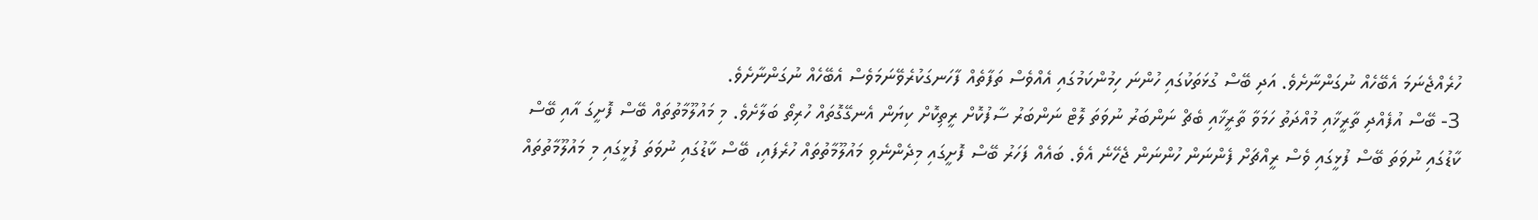ހުރެއްޖެނަމަ އެބޭހެއް ނުގަންނާށެވެ. އަދި ބޭސް ގުޅަތަކުގައި ހުންނަ ހިމުންކަމުގައި އެއްވެސް ތަފާތެއް ފާހަނގަކުރެވޭނަމަވެސް އެބޭހެއް ނުގަންނާށެވެ.
3- ބޭސް އުފެއްދި ތާރީޚާއި މުއްދަތު ހަމަވާ ތާރީޚާއި ބެޗް ނަންބަރު ނުވަތަ ލޮޓް ނަންބަރު ސާފުކޮށް ރީތިކޮށް ކިޔަން އެނގޭގޮތައް ހުރިތޯ ބަލާށެވެ. މި މައުލޫމާތުތައް ބޭސް ފޮށީގަ އާއި ބޭސް ކާޑުގައި ނުވަތަ ބޭސް ފުޅީގައި ވެސް ރީއްޗަށް ފެންނަން ހުންނަން ޖެހޭނެ އެވެ. ބައެއް ފަހަރު ބޭސް ފޮށީގައި މިދެންނެވި މައުލޫމާތުތައް ހުރެފައި، ބޭސް ކާޑުގައި ނުވަތަ ފުޅީގައި މި މައުލޫމާތުތައް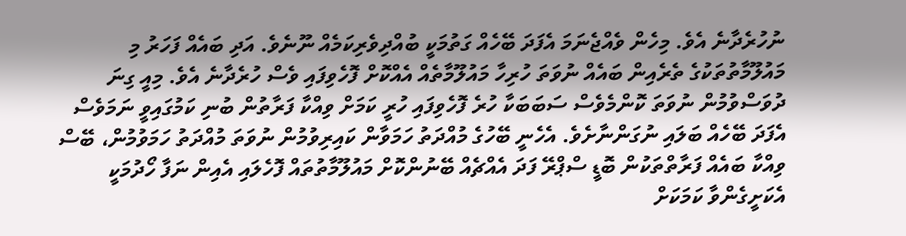ނުހުރެދާނެ އެވެ. މިހެން ވެއްޖެނަމަ އެފަދަ ބޭހެއް ގަތުމަކީ ބުއްދިވެރިކަމެއް ނޫނެވެ. އަދި ބައެއް ފަހަރު މި މައުލޫމާތުތަކުގެ ތެރެއިން ބައެއް ނުވަތަ ހުރިހާ މައުލޫމާތެއް އެއްކޮށް ފޮހެވިފައި ވެސް ހުރެދާނެ އެވެ. މިއީ ގިނަ ދުވަސްވުމުން ނުވަތަ ކޮންމެވެސް ސަބަބަކާ ހުރެ ފޮހެވިފައި ހުރީ ކަމަށް ވިއްކާ ފަރާތުން ބުނި ކަމުގައިވީ ނަމަވެސް އެފަދަ ބޭހެއް ބަލައި ނުގަންނާށެވެ. އެހެނީ ބޭހުގެ މުއްދަތު ހަމަވާން ކައިރިވުމުން ނުވަތަ މުއްދަތު ހަމަވުމުން، ބޭސް ވިއްކާ ބައެއް ފަރާތްތަކުން ބޮޑީ ސްޕްރޭ ފަދަ އެއްޗެއް ބޭނުންކޮށް މައުލޫމާތުތައް ފޮހެލައި އެއިން ނަފާ ހޯދުމަކީ އެކަށީގެންވާ ކަމަކަށް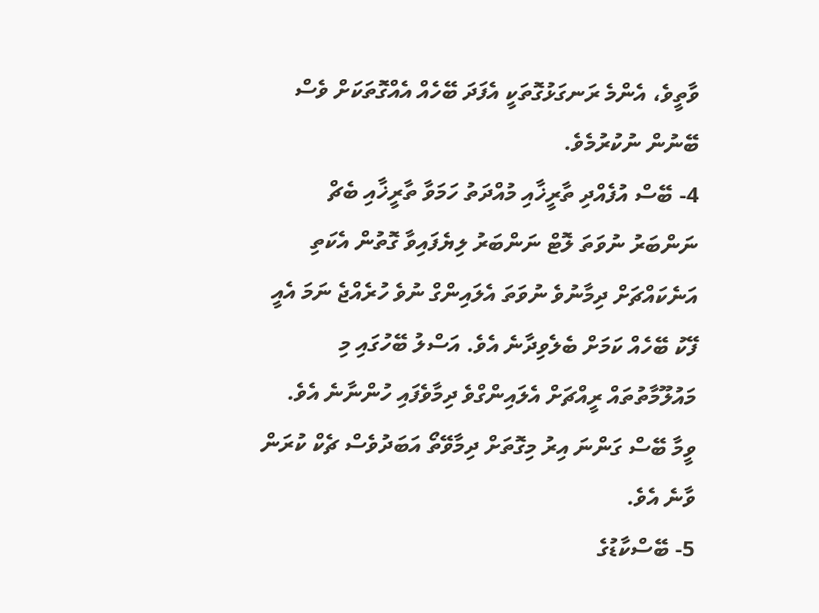ވާތީވެ، އެންމެ ރަނގަޅުގޮތަކީ އެފަދަ ބޭހެއް އެއްގޮތަކަށް ވެސް ބޭނުން ނުކުރުމެވެ.
4- ބޭސް އުފެއްދި ތާރީޚާއި މުއްދަތު ހަމަވާ ތާރީޚާއި ބެޗް ނަންބަރު ނުވަތަ ލޮޓް ނަންބަރު ލިޔެފައިވާ ގޮތުން އެކަތި އަނެކައްޗަށް ދިމާނުވެ ނުވަތަ އެލައިންގް ނުވެ ހުރެއްޖެ ނަމަ އެއީ ފޭކު ބޭހެއް ކަމަށް ބެލެވިދާނެ އެވެ. އަސްލު ބޭހުގައި މި މައުލޫމާތުތައް ރީއްޗަށް އެލައިންގްވެ ދިމާވެފައި ހުންނާނެ އެވެ. ވީމާ ބޭސް ގަންނަ އިރު މިގޮތަށް ދިމާވޭތޯ އަބަދުވެސް ޗެކް ކުރަން ވާނެ އެވެ.
5- ބޭސްކާޑުގެ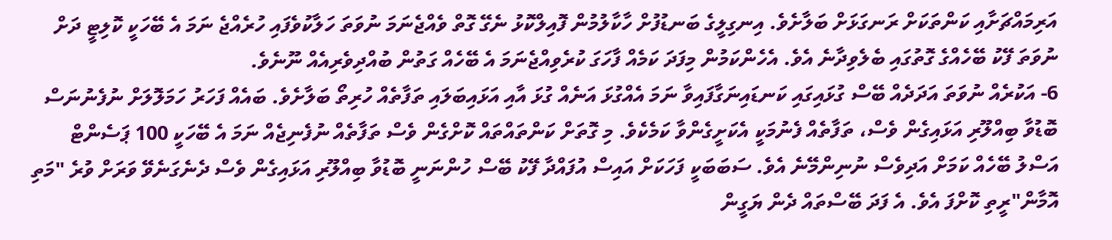އަރިމައްޗަށާއި ކަންތަކަށް ރަނގަޅަށް ބަލާށެވެ. އިނގިލީގެ ބަނޑުފުށް ހާކާލުމުން ފޮއިލްކޮޅު ނެގޭ ގޮތް ވެއްޖެނަމަ ނުވަތަ ހަލާކުވެފައި ހުރެއްޖެ ނަމަ އެ ބޭހަކީ ކޮލިޓީ ދަށް ނުވަތަ ފޭކު ބޭހެއްގެ ގޮތުގައި ބެލެވިދާނެ އެވެ. އެހެންކަމުން މިފަދަ ކަމެއް ފާހަގަ ކުރެވިއްޖެނަމަ އެ ބޭހެއް ގަތުން ބުއްދިވެރިއެއް ނޫނެވެ.
6- އަކުރެއް ނުވަތަ އަދަދެއް ބޭސް ގުޅައިގައި ކަނޑައިނަގާފައިވާ ނަމަ އެއްގުޅަ އަނެއް ގުޅަ އާއި އަޅައިބަލައި ތަފާތެއް ހުރިތޯ ބަލާށެވެ. ބައެއް ފަހަރު ހަމަލޮލަށް ނުފެނުނަސް ބޮޑުވާ ބިއްލޫރި އަޅައިގެން ވެސް، ތަފާތެއް ފެނުމަކީ އެކަށީގެންވާ ކަމެކެވެ. މި ގޮތަށް ކަންތައްތައް ކޮށްގެން ވެސް ތަފާތެއް ނުފެނިޖެއް ނަމަ އެ ބޭހަކީ 100 ޕަސެންޓް އަސްލު ބޭހެއް ކަމަށް އަދިވެސް ނުނިންމޭނެ އެވެ. ސަބަބަކީ ފަހަކަށް އައިސް އުފައްދާ ފޭކު ބޭސް ހުންނަނީ ބޮޑުވާ ބިއްލޫރި އަޅައިގެން ވެސް ދެނެގަނެވޭ ވަރަށް ވުރެ "މަތި އޮމާން"ރީތި ކޮށްފަ އެވެ. އެ ފަދަ ބޭސްތައް ދެން ޔަގީން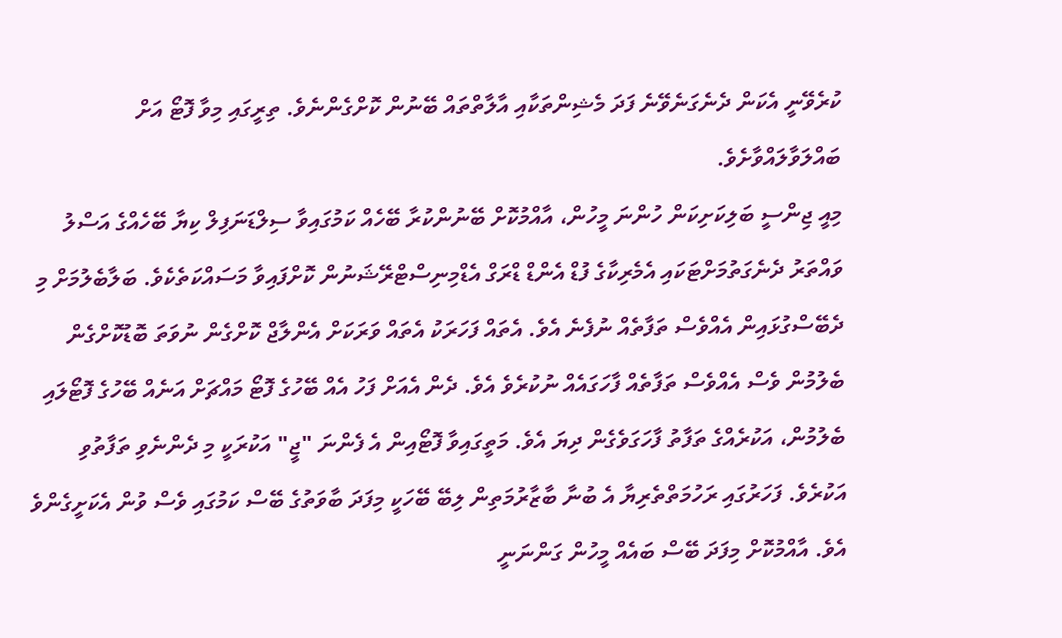ކުރެވޭނީ އެކަން ދެނެގަނެވޭނެ ފަދަ މެޝިންތަކާއި އާލާތްތައް ބޭނުން ކޮށްގެންނެވެ. ތިރީގައި މިވާ ފޮޓޯ އަށް ބައްލަވާލައްވާށެވެ.
މިއީ ޖިންސީ ބަލިކަށިކަން ހުންނަ މީހުން، އާއްމުކޮށް ބޭނުންކުރާ ބޭހެއް ކަމުގައިވާ ސިލްޑަނަފިލް ކިޔާ ބޭހެއްގެ އަސްލު ވައްތަރު ދެނެގަތުމަށްޓަކައި އެމެރިކާގެ ފުޑް އެންޑް ޑްރަގް އެޑްމިނިސްޓްރޭޝަނުން ކޮށްފައިވާ މަސައްކަތެކެވެ. ބަލާބެލުމަށް މި ދެބޭސްގުޅައިން އެއްވެސް ތަފާތެއް ނުފެނެ އެވެ. އެތައް ފަހަރަކު އެތައް ވަރަކަށް އެންލާޖް ކޮށްގެން ނުވަތަ ބޮޑުކޮށްގެން ބެލުމުން ވެސް އެއްވެސް ތަފާތެއް ފާހަގައެއް ނުކުރެވެ އެވެ. ދެން އެއަށް ފަހު އެއް ބޭހުގެ ފޮޓޯ މައްޗަށް އަނެއް ބޭހުގެ ފޮޓޯލައި ބެލުމުން، އަކުރެއްގެ ތަފާތު ފާހަގަވެގެން ދިޔަ އެވެ. މަތީގައިވާ ފޮޓޯއިން އެ ފެންނަ "ޖީ" އަކުރަކީ މި ދެންނެވި ތަފާތުވި އަކުރެވެ. ފަހަރުގައި ރަހުމަތްތެރިޔާ އެ ބުނާ ބާޒާރުމަތިން ލިބޭ ބޭހަކީ މިފަދަ ބާވަތުގެ ބޭސް ކަމުގައި ވެސް ވުން އެކަށީގެންވެ އެވެ. އާއްމުކޮށް މިފަދަ ބޭސް ބައެއް މީހުން ގަންނަނީ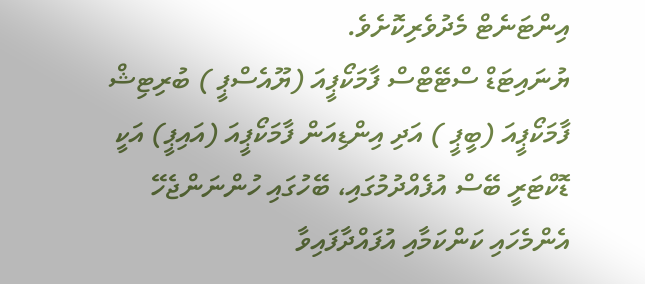އިންޓަނެޓް މެދުވެރިކޮށެވެ.
ޔުނައިޓަޑް ސްޓޭޓްސް ފާމަކޯޕީއަ (ޔޫއެސްޕީ ) ބުރިޓިޝް ފާމަކޯޕީއަ (ބީޕީ ) އަދި އިންޑިއަން ފާމަކޯޕީއަ (އައިޕީ) އަކީ ޑޮކްޓަރީ ބޭސް އުފެއްދުމުގައި، ބޭހުގައި ހުންނަންޖެހޭ އެންމެހައި ކަންކަމާއި އުފައްދާފައިވާ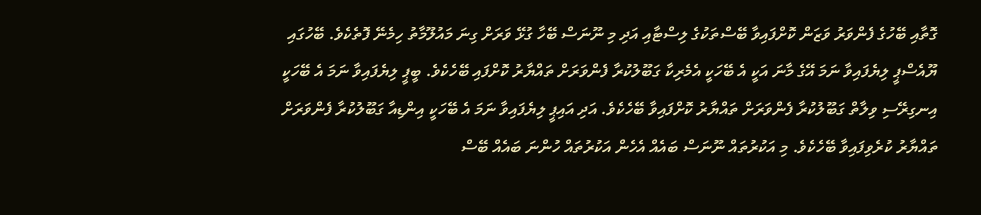ގޮތާއި ބޭހުގެ ފެންވަރު ވަޒަން ކޮށްފައިވާ ބޭސްތަކުގެ ލިސްޓާއި އަދި މި ނޫނަސް ބޭހާ ގުޅޭ ވަރަށް ގިނަ މައުލޫމާތު ހިމެނޭ ފޮތެކެވެ. ބޭހުގައި ޔޫއެސްޕީ ލިޔެފައިވާ ނަމަ އޭގެ މާނަ އަކީ އެ ބޭހަކީ އެމެރިކާ ގަބޫލުކުރާ ފެންވަރަށް ތައްޔާރު ކޮށްފައި ބޭހެކެވެ. ބީޕީ ލިޔެފައިވާ ނަމަ އެ ބޭހަކީ އިނގިރޭސި ވިލާތް ގަބޫލުކުރާ ފެންވަރަށް ތައްޔާރު ކޮށްފައިވާ ބޭހެކެވެ. އަދި އައިޕީ ލިޔެފައިވާ ނަމަ އެ ބޭހަކީ އިންޑިއާ ގަބޫލުކުރާ ފެންވަރަށް ތައްޔާރު ކުރެވިފައިވާ ބޭހެކެވެ. މި އަކުރުތައް ނޫނަސް ބައެއް އެހެން އަކުރުތައް ހުންނަ ބައެއް ބޭސް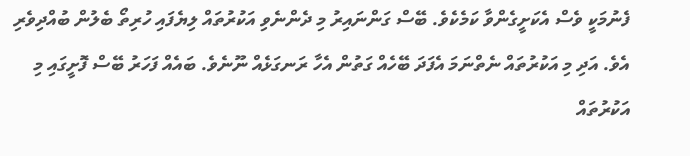ފެނުމަކީ ވެސް އެކަށީގެންވާ ކަމެކެވެ. ބޭސް ގަންނައިރު މި ދެންނެވި އަކުރުތައް ލިޔެފައި ހުރިތޯ ބެލުން ބުއްދިވެރި އެވެ. އަދި މި އަކުރުތައް ނެތްނަމަ އެފަދަ ބޭހެއް ގަތުން އެހާ ރަނގަޅެއް ނޫނެވެ. ބައެއް ފަހަރު ބޭސް ފޮށީގައި މި އަކުރުތައް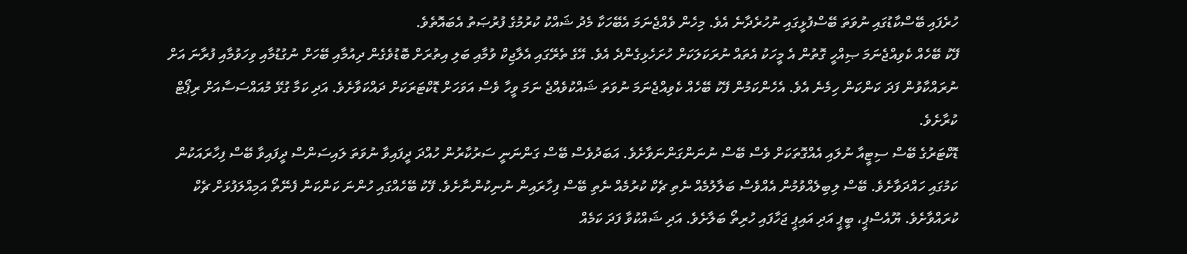ހުރެފައި ބޭސްކާޑުގައި ނުވަތަ ބޭސްފުޅީގައި ނުހުރެދާނެ އެވެ. މިހެން ވެއްޖެނަމަ އެބޭހަކާ މެދު ޝައްކު ކުރުމުގެ ފުރުޞަތު އެބައޮތެވެ.
ފޭކު ބޭހެއް ކެވިއްޖެނަމަ ޞިއްހީ ގޮތުން އެ މީހަކު އެތައް ނުރަކަލަކަށް ހުށަހެޅިގެންދެ އެވެ. އޭގެ ތެރޭގައި އެލާޖިކް ވުމާއި ބަލި އިތުރަށް ބޮޑުވެގެން ދިއުމާއި ބޭހަށް ނުގުޑުމާއި ވިހަވުމާއި ފުރާނަ އަށް ނުރައްކާވުން ފަދަ ކަންކަން ހިމެނެ އެވެ. އެހެންކަމުން ފޭކު ބޭހެއް ކެވިއްޖެނަމަ ނުވަތަ ޝައްކުވެއްޖެ ނަމަ ވީހާ ވެސް އަވަހަށް ޑޮކްޓަރަކަށް ދައްކަވާށެވެ. އަދި ކަމާ ގުޅޭ މުއައްސަސާއަށް ރިޕޯޓް ކުރާށެވެ.
ޑޮކްޓަރުގެ ބޭސް ސިޓީއާ ނުލައި އެއްގޮތަކަށް ވެސް ބޭސް ނުނަންގަންނަވާށެވެ. އަބަދުވެސް ބޭސް ގަންނަނީ ސަރުކާރުން ހުއްދަ ދީފައިވާ ނުވަތަ ލައިސަންސް ދީފައިވާ ބޭސް ފިހާރައަކުން ކަމުގައި ހައްދަވާށެވެ. ބޭސް ލިބިލެއްވުމުން އެއްވެސް ބަލާލުމެއް ނެތި ޗެކް ކުރުމެއް ނެތި ބޭސް ފިހާރައިން ނުނިކުންނާށެވެ. ފޭކު ބޭހެއްގައި ހުންނަ ކަންކަން ފެނޭތޯ އަމިއްލަފުޅަށް ޗެކް ކުރައްވާށެވެ. ޔޫއެސްޕީ، ބީޕީ އަދި އައިޕީ ޖަހާފައި ހުރިތޯ ބަލާށެވެ. އަދި ޝައްކުވާ ފަދަ ކަމެއް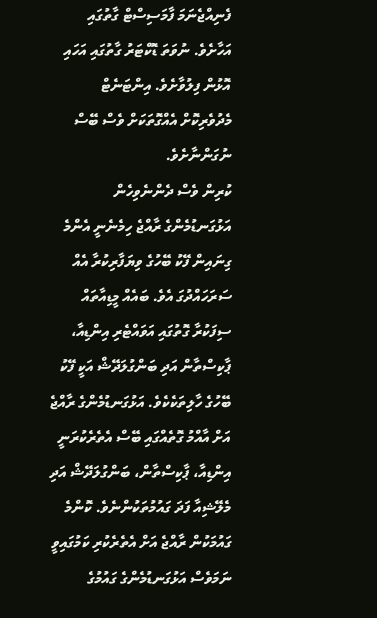ފެނިއްޖެނަމަ ފާމަސިސްޓް ގާތުގައި އަހާށެވެ. ނުވަތަ ޑޮކްޓަރު ގާތުގައި އަހައި އޮޅުން ފިލުވާށެވެ. އިންޓަނެޓް މެދުވެރިކޮށް އެއްގޮތަކަށް ވެސް ބޭސް ނުގަންނާށެވެ.
ކުރިން ވެސް ދެންނެވިހެން އަޅުގަނޑުމެންގެ ރާއްޖެ ހިމެނެނީ އެންމެ ގިނައިން ފޭކު ބޭހުގެ ވިޔަފާރިކުރާ އެއް ސަރަހައްދުގަ އެވެ. ބައެއް މީޑިއާތައް ސިފަކުރާ ގޮތުގައި އަވައްޓެރި އިންޑިއާ، ޕާކިސްތާން އަދި ބަންގުލަދޭޝް އަކީ ފޭކު ބޭހުގެ ހާލިތަކެކެވެ. އަޅުގަނޑުމެންގެ ރާއްޖެ އަށް އާއްމު ގޮތެއްގައި ބޭސް އެތެރެކުރަނީ އިންޑިއާ، ޕާކިސްތާން، ބަންގުލަދޭޝް އަދި މެލޭޝިއާ ފަދަ ގައުމުތަކުންނެވެ. ކޮންމެ ގައުމަކުން ރާއްޖެ އަށް އެތެރެކުރި ކަމުގައިވީ ނަމަވެސް އަޅުގަނޑުމެންގެ ގައުމުގެ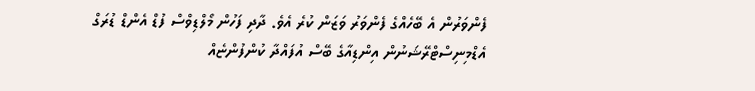ފެންވަރުން އެ ބޭހެއްގެ ފެންވަރު ވަޒަން ކުރެ އެވެ. ދާދި ފަހުން މޯލްޑިވްސް ފުޑް އެންޑް ޑުރަގް އެޑްމިނިސްޓްރޭޝަނުން އިންޑިއާގެ ބޭސް އުފައްދާ ކުންފުންޏެއް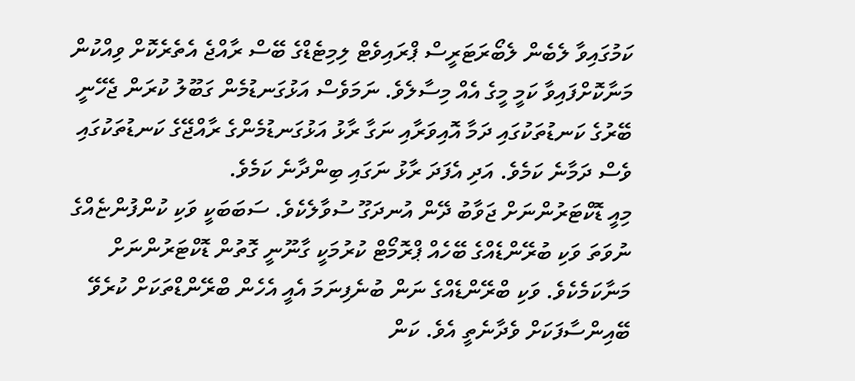ކަމުގައިވާ ލެބެން ލެބޯރަޓަރީސް ޕްރައިވެޓް ލިމިޓެޑްގެ ބޭސް ރާއްޖެ އެތެރެކޮށް ވިއްކުން މަނާކޮށްފައިވާ ކަމީ މީގެ އެއް މިސާލެވެ. ނަމަވެސް އަޅުގަނޑުމެން ގަބޫލު ކުރަން ޖެހޭނީ ބޭރުގެ ކަނޑުތަކުގައި ދަމާ އޮއިވަރާއި ނަގާ ރާޅު އަޅުގަނޑުމެންގެ ރާއްޖޭގެ ކަނޑުތަކުގައި ވެސް ދަމާނެ ކަމެވެ. އަދި އެފަދަ ރާޅު ނަގައި ބިންދާނެ ކަމެވެ.
މިއީ ޑޮކްޓަރުންނަށް ޖަވާބު ދޭން އުނދަގޫ ސުވާލެކެވެ. ސަބަބަކީ ވަކި ކުންފުންޏެއްގެ ނުވަތަ ވަކި ބުރޭންޑެއްގެ ބޭހެއް ޕްރޮމޯޓް ކުރުމަކީ ގާނޫނީ ގޮތުން ޑޮކްޓަރުންނަށް މަނާކަމެކެވެ. ވަކި ބްރޭންޑެއްގެ ނަން ބުނެފިނަމަ އެއީ އެހެން ބްރޭންޑްތަކަށް ކުރެވޭ ބޭއިންސާފަކަށް ވެދާނެތީ އެވެ. ކަން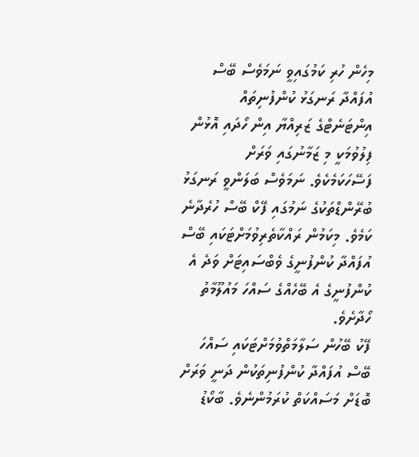މިހެން ހުރި ކަމުގައިވީ ނަމަވެސް ބޭސް އުފައްދާ ރަނގަޅު ކުންފުނިތައް އިންޓަނެޓްގެ ޒަރިއްޔާ އިން ހޯދައި އޮޅުން ފިލުވުމަކީ މި ޒަމާނުގައި ވަރަށް ފަސޭހަކަމެކެވެ. ނަމަވެސް ބަލަންވީ ރަނގަޅު ބުރޭންޑްތަކުގެ ނަމުގައި ފޭކް ބޭސް ހުރެދާނެ ކަމެވެ. މިކަމުން ރައްކާތެރިވުމަށްޓަކައި ބޭސް އުފައްދާ ކުންފުނީގެ ވެބްސައިޓަށް ވަދެ އެ ކުންފުނީގެ އެ ބޭހެއްގެ ސައްހަ މައުލޫމާތު ހޯދާށެވެ.
ފޭކު ބޭހުން ސަލާމަތްވުމަށްޓަކައި ސައްހަ ބޭސް އުފައްދާ ކުންފުނިތަކުން ދަނީ ވަރަށް ބޮޑަށް މަސައްކަތް ކުރަމުންނެވެ. ބާކޯޑު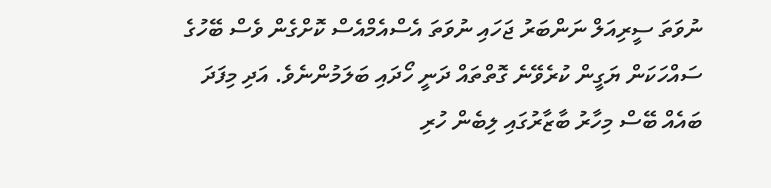ނުވަތަ ސީރިއަލް ނަންބަރު ޖަހައި ނުވަތަ އެސްއެމްއެސް ކޮށްގެން ވެސް ބޭހުގެ ސައްހަކަން ޔަގީން ކުރެވޭނެ ގޮތްތައް ދަނީ ހޯދައި ބަލަމުންނެވެ. އަދި މިފަދަ ބައެއް ބޭސް މިހާރު ބާޒާރުގައި ލިބެން ހުރި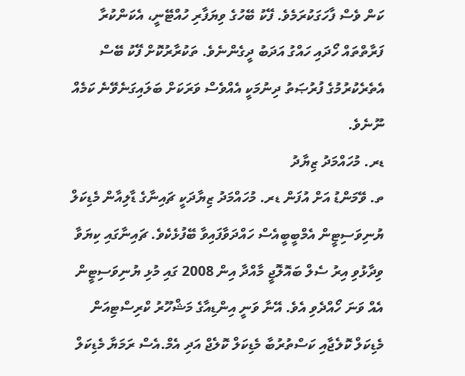ކަން ވެސް ފާހަގަކުރަމެވެ. ފޭކު ބޭހުގެ ވިޔަފާރި ހުއްޓޭނީ، އެކަންކުރާ ފަރާތްތައް ހޯދައި ހައްގު އަދަބު ދީގެންނެވެ. ތަކުރާރުކޮށް ފޭކު ބޭސް އެތެރެކުރުމުގެ ފުރުޞަތު ދިނުމަކީ އެއްވެސް ވަރަކަށް ބަލައިގަނެވޭނެ ކަމެއް ނޫނެވެ.
ޑރ. މުހައްމަދު ޒިޔާދު
ތ. ވޭމަންޑު އަށް އުފަން ޑރ. މުހައްމަދު ޒިޔާދަކީ ޗައިނާގެ ޑާލިއާން މެޑިކަލް ޔުނިވަސިޓީން އެމްބީބީއެސް ހައްދަވާފައިވާ ބޭފުޅެކެވެ. ޗައިނާގައި ކިޔަވާ ވިދާޅުވި އިރު ސެލް ބައޮލޮޖީ މާއްދާ އިން 2008 ގައި މުޅި ޔުނިވަސިޓީން އެއް ވަނަ ހޯއްދެވި އެވެ. އޭނާ ވަނީ އިންޑިއާގެ މަޝްހޫރު ކްރިސްޓިއަން މެޑިކަލް ކޮލެޖާއި ކަސްތުރުބާ މެޑިކަލް ކޮލެޖް އަދި އެމް.އެސް ރަމަޔާ މެޑިކަލް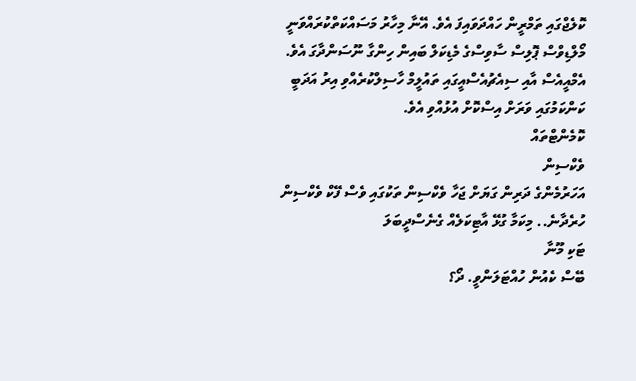ކޮލެޖްގައި ތަމްރީން ހައްދަވައިފަ އެވެ. އޭނާ މިހާރު މަސައްކަތްކުރައްވަނީ މޯލްޑިވްސް ޕޮލިސް ސާވިސްގެ މެޑިކަލް ބައިން ހިންގާ ނޫސަންދާގަ އެވެ. އެމްއީއެސް އާއި ސިއެޗުއެސްއީގައި ތައުލީމް ހާސިލްކުރެއްވި އިރު އަދަބީ ކަންކަމުގައި ވަރަށް އިސްކޮށް އުޅުއްވި އެވެ.
ކޮމެންޓްތައް
ވެކްސިން
އަހަރުމެންގެ ދަރިން ގަޔަށް ޖަހާ ވެކްސިން ތަކުގައި ވެސް ފޭކް ވެކްސިން ހުރެދާނެ.. މިކަމާ ގުޅޭ އާޓިކަލެއް ގެނެސްދީބަލަ
ޓަކި މޫނާ
ބޭސް ކެއުން ހުއްޓަލަންވީ. ދޯ؟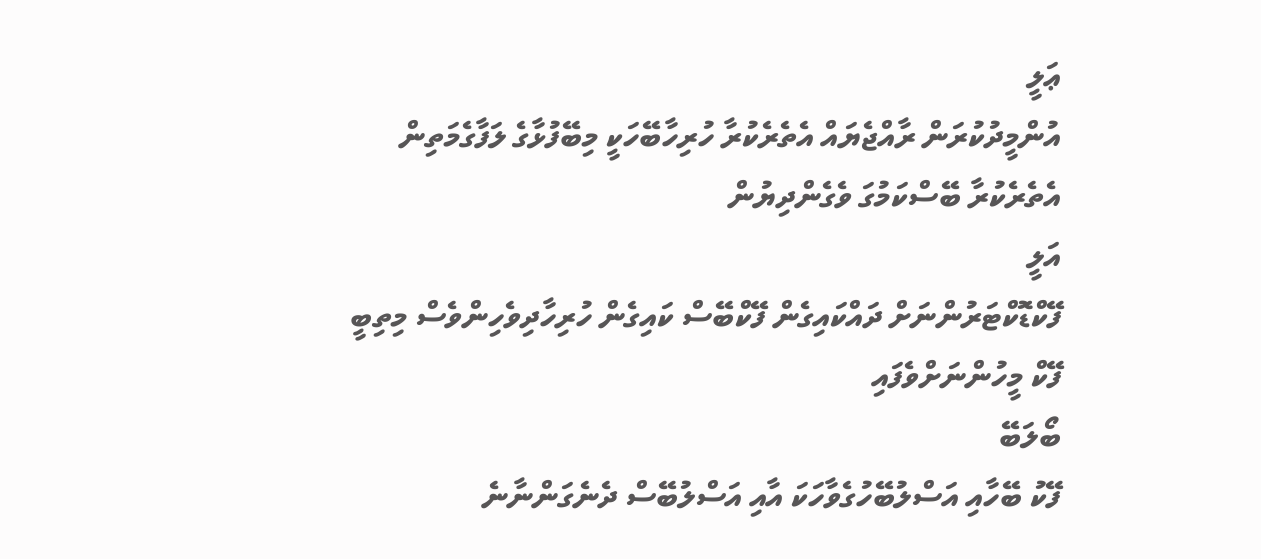ޢަލީ
އުންމީދުކުރަން ރާއްޖެޔައް އެތެރެކުރާ ހުރިހާބޭހަކީ މިބޭފުޅާގެ ލަފާގެމަތިން އެތެރެކުރާ ބޭސްކަމުގަ ވެގެންދިޔުން
އަލީ
ފޭކްޑޮކްޓަރުންނަށް ދައްކައިގެން ފޭކްބޭސް ކައިގެން ހުރިހާދިވެހިންވެސް މިތިބީ ފޭކް މީހުންނަށްވެފައި
ބޯލަބޭ
ފޭކު ބޭހާއި އަސްލުބޭހުގެވާހަކަ އާއި އަސްލުބޭސް ދެނެގަންނާނެ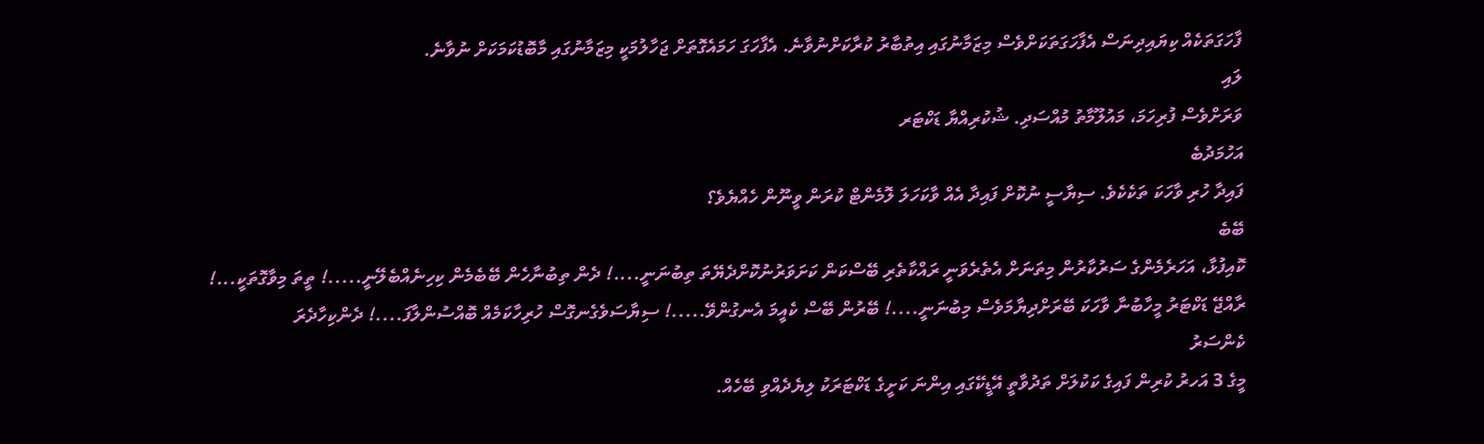ފާހަގަތަކެއް ކިޔައިދިނަސް އެފާހަގަތަކަށްވެސް މިޒަމާނުގައި އިތުބާރު ކުރާކަށްނުވާނެ. އެފާހަގަ ހަމައެގޮތަށް ޖަހާލުމަކީ މިޒަމާނުގައި މާބޮޑުކަމަކަށް ނުވާނެ.
ލައި
ވަރަށްވެސް ފުރިހަމަ، މައުލޫމާތު މުއްސަދި. ޝުކުރިއްޔާ ޑަކްޓަރ
އަހުމަދުބެ
ފައިދާ ހުރި ވާހަކަ ތަކެކެވެ. ސިޔާސީ ނުކޮށް ފައިދާ އެއް ވާކަހަލަ ލޮމެންޓް ކުރަން ވީނޫން ހެއްޔެވެ؟
ބޭބެ
ކޮއިފުޅާ، އަހަރެމެންގެ ސަރުކާރުން މިތަނަށް އެތެރެވަނީ ރައްކާތެރި ބޭސްކަން ކަށަވަރުނުކޮށްދެޔޭތަ ތިބުނަނީ....! ދެން ތިބުނާހެން ބޭބެމެން ކިހިނެއްބެލޭނީ.....! ތީތަ މިވާގޮތަކީ...! ރާއްޖޭ ޑަކްޓަރު މީހާބުނާ ވާހަކަ ބޭރަށްދިޔާމަވެސް މިބުނަނީ....! ބޭރުން ބޭސް ކެއީމަ އެނގުންވޭ.....! ސިޔާސަވެގެނގޮސް ހުރިހާކަމެއް ބޮއްސުންލާފަ....! ދެންކިހާދެރަ
ކެންސަރު
މީގެ 3 އަހރު ކުރިން ފައިގެ ކަކުލަށް ތަދުވާތީ އޭޑީކޭގައި އިންނަ ކަށީގެ ޑަކްޓަރަކު ލިޔެދެއްވި ބޭހެއް.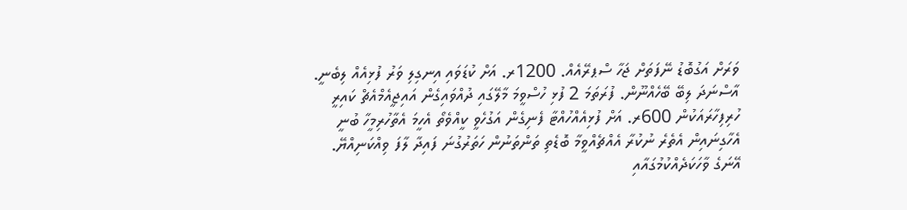ވަރަށް އަގުބޮޑު ނޭފަތަށް ޖަހާ ސްޕރޭއެއް. 1200ރ. އަށް ކުޑަވައި އިނގިލި ވަރު ފުޅިއެއް ލިބެނީ. އާސްނަދަ ލިބޭ ބޭހެއްނޫން. ފުރަތަމަ 2 ފުޅި ހުސްވީމަ މާލޭގައި ދުއްވައިގެން އައިޖީއެމްއެޗް ކައިރީ ހުރިފިހާރައަކުން 600ރ. އަށް ފުޅިއެއްހުއްޓާ ފެނިގެން އަގުހެވީ ކީއްވެތޯ އެހީމަ އެތާހުރިމީހާ ބުނީ އެހާގިނައިން އެތެރެ ނުކުރާ އެއްޗެއްވީމާ ބޮޑެތި ތަންތަނުން ހަތަރުގުނަ ފައިދާ ލާފަ ވިއްކަނިއްޔޭ. އޭނަގެ ވާހަކަދެއްކުމުގައާއި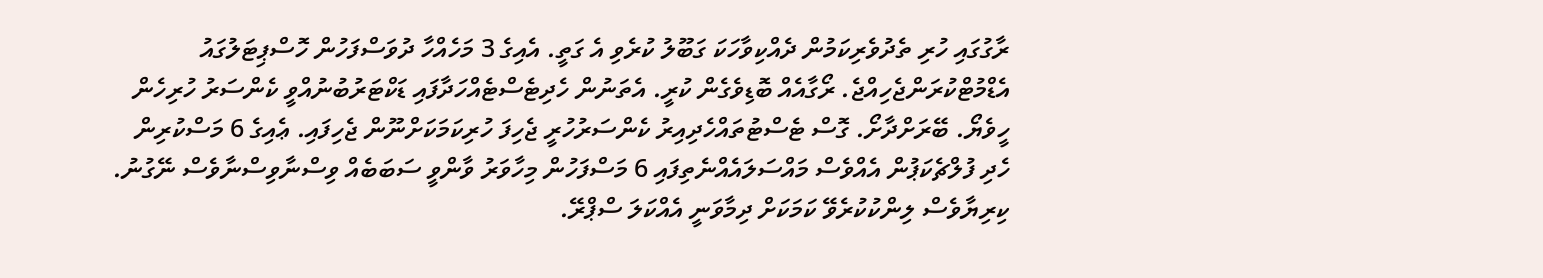ރާގުގައި ހުރި ތެދުވެރިކަމުން ދެއްކިވާހަކަ ގަބޫލު ކުރެވި އެ ގަތީ. އެއިގެ 3 މަހެއްހާ ދުވަސްފަހުން ހޮސްޕިޓަލުގައު އެޑްމުޓްކުރަންޖެހިއްޖެ. ރޯގާއެއް ބޮޑިވެގެން ކުރީ. އެތަނުން ހެދިޓެސްޓެއްހަދާފައި ޑަކްޓަރުބުނުއްވީ ކެންސަރު ހުރިހެން ހީވެޔޯ. ބޭރަށްދާށޯ. ގޮސް ޓެސްޓުތައްހެދިއިރު ކެންސަރުހުރީ ޖެހިފަ ހުރިކަމަކަށްނޫން ޖެހިފައި. ޢެއިގެ 6 މަސްކުރިން ހެދި ފުލްޗެކަޕުން އެއްވެސް މައްސަލައެއްނެތިފައި 6 މަސްފަހުން މިހާވަރު ވާންވީ ސަބަބެއް ވިސްނާވިސްނާވެސް ނޭގުނު. ކިރިޔާވެސް ލިންކުކުރެވޭ ކަމަކަށް ދިމާވަނީ އެއްކަލަ ސްޕްރޭ.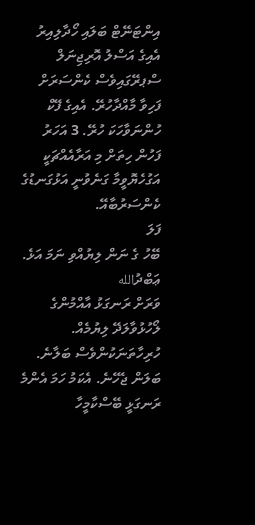އިންޓަނޭޓް ބަލައި ހޯދާލިއިރު އެއިގެ އަސްލު އޮރިޖިނަލް ސްޕރޭގައިވެސް ކެންސަރަށް ފަހިވާ މާއްދާހުރޭ. އެއިގެ ފޭކް ހުންނަވާހަކަ ހުރޭ. 3 އަހަރު ފަހުން ހިތަށް މި އަރާއެއްޗަކީ އަގުހެޔޮވީމާ ގަނެވުނީ އަޅުގަނޑުގެ ކެންސަރުބާއޭ.
ފަލަ
ބޭހު ގެ ނަން ލިޔުއްވި ނަމަ އަޅެ.
ޢަބްދުالله
ވަރަށް ރަނގަޅު އާއްމުންގެ ލޯހުޅުވާލަދޭ ލިޔުމެއް. ހުރިހާތަނަކުންވެސް ބަލާނެ. ބަލަން ޖެހޭނެ. އެކަމު ހަމަ އެންމެ ރަނގަޅީ ބޭސްކާމީހާ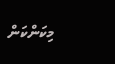މިކަންކަން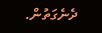ދެނެގަތުން.